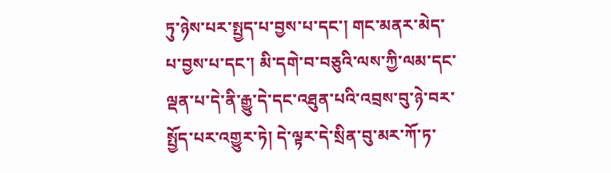ཏུ་ཉེས་པར་སྤྱད་པ་བྱས་པ་དང་། གང་མནར་མེད་པ་བྱས་པ་དང་། མི་དགེ་བ་བཅུའི་ལས་ཀྱི་ལམ་དང་ལྡན་པ་དེ་ནི་རྒྱུ་དེ་དང་འཐུན་པའི་འབྲས་བུ་ཉེ་བར་སྤྱོད་པར་འགྱུར་ཏེ། དེ་ལྟར་དེ་སྲིན་བུ་མར་ཀོ་ཏ་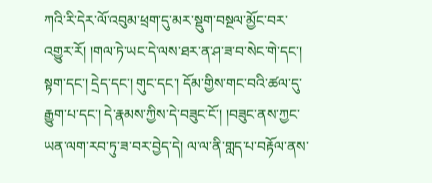ཀའི་རི་དེར་ལོ་འབུམ་ཕྲག་དུ་མར་སྡུག་བསྔལ་མྱོང་བར་འགྱུར་རོ། །གལ་ཏེ་ཡང་དེ་ལས་ཐར་ན་ཤ་ཟ་བ་སེང་གེ་དང་། སྟག་དང་། དྲེད་དང་། གུང་དང་། དོམ་གྱིས་གང་བའི་ཚལ་དུ་རྒྱུག་པ་དང་། དེ་རྣམས་ཀྱིས་དེ་བཟུང་ངོ་། །བཟུང་ནས་ཀྱང་ཡན་ལག་རབ་ཏུ་ཟ་བར་བྱེད་དེ། ལ་ལ་ནི་གླད་པ་བརྟོལ་ནས་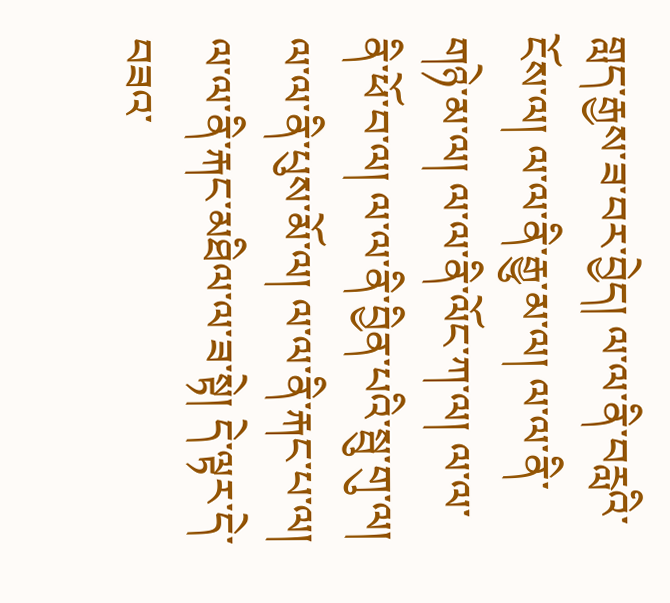གླད་རྒྱས་ཟ་བར་བྱེད། ལ་ལ་ནི་བརླའི་ངོས་ལ། ལ་ལ་ནི་རྒྱུ་མ་ལ། ལ་ལ་ནི་གཉེ་མ་ལ། ལ་ལ་ནི་ལོང་ཀ་ལ། ལ་ལ་ནི་ཕོ་བ་ལ། ལ་ལ་ནི་བྱིན་པའི་སྦུ་གུ་ལ། ལ་ལ་ནི་པུས་མོ་ལ། ལ་ལ་ནི་རྐང་པ་ལ། ལ་ལ་ནི་རྐང་མཐིལ་ལ་ཟ་སྟེ། དེ་ལྟར་དེ་བཟའ་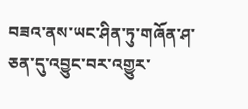བཟའ་ནས་ཡང་ཤིན་ཏུ་གཞོན་ཤ་ཅན་དུ་འབྱུང་བར་འགྱུར་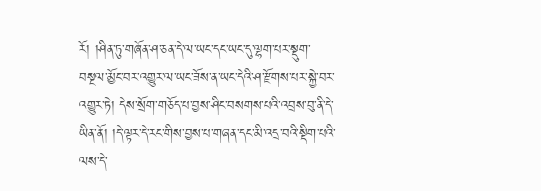རོ། །ཤིན་ཏུ་གཞོན་ཤ་ཅན་དེ་ལ་ཡང་དང་ཡང་དུ་ལྷག་པར་སྡུག་བསྔལ་མྱོང་བར་འགྱུར་ལ་ཡང་ཟོས་ན་ཡང་དེའི་ཤ་རྫོགས་པར་སྐྱེ་བར་འགྱུར་ཏེ། དེས་སྲོག་གཅོད་པ་བྱས་ཤིང་བསགས་པའི་འབྲས་བུ་ནི་དེ་ཡིན་ནོ། །དེ་ལྟར་དེ་རང་གིས་བྱས་པ་གཞན་དང་མི་འདྲ་བའི་སྡིག་པའི་ལས་དེ་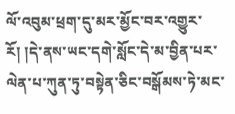ལོ་འབུམ་ཕྲག་དུ་མར་མྱོང་བར་འགྱུར་རོ། །དེ་ནས་ཡང་དགེ་སློང་དེ་མ་བྱིན་པར་ལེན་པ་ཀུན་ཏུ་བསྟེན་ཅིང་བསྒོམས་ཏེ་མང་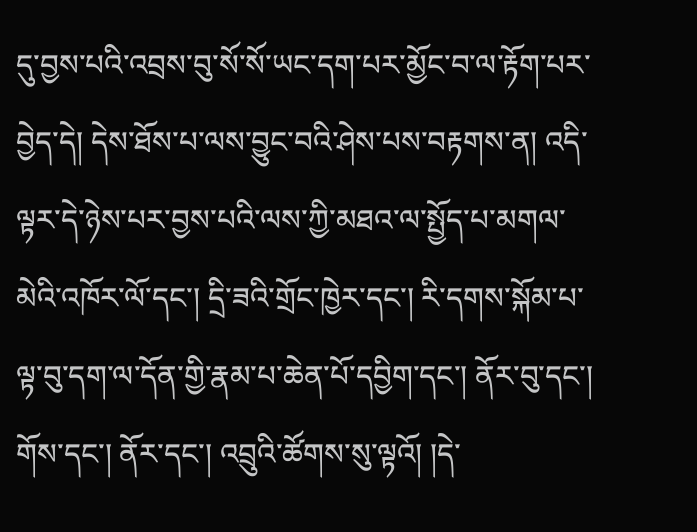དུ་བྱས་པའི་འབྲས་བུ་སོ་སོ་ཡང་དག་པར་མྱོང་བ་ལ་རྟོག་པར་བྱེད་དེ། དེས་ཐོས་པ་ལས་བྱུང་བའི་ཤེས་པས་བརྟགས་ན། འདི་ལྟར་དེ་ཉེས་པར་བྱས་པའི་ལས་ཀྱི་མཐའ་ལ་སྤྱོད་པ་མགལ་མེའི་འཁོར་ལོ་དང་། དྲི་ཟའི་གྲོང་ཁྱེར་དང་། རི་དགས་སྐོམ་པ་ལྟ་བུ་དག་ལ་དོན་གྱི་རྣམ་པ་ཆེན་པོ་དབྱིག་དང་། ནོར་བུ་དང་། གོས་དང་། ནོར་དང་། འབྲུའི་ཚོགས་སུ་ལྟའོ། །དེ་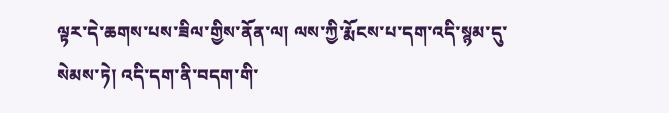ལྟར་དེ་ཆགས་པས་ཟིལ་གྱིས་ནོན་ལ། ལས་ཀྱི་རྨོངས་པ་དག་འདི་སྙམ་དུ་སེམས་ཏེ། འདི་དག་ནི་བདག་གི་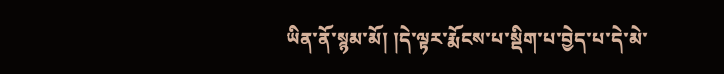ཡིན་ནོ་སྙམ་མོ། །དེ་ལྟར་རྨོངས་པ་སྡིག་པ་བྱེད་པ་དེ་མེ་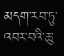མདག་རབ་ཏུ་འབར་བའི་ཆུ་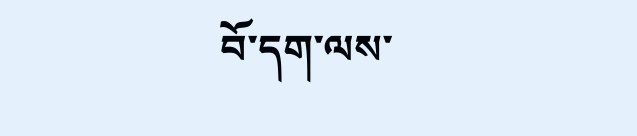བོ་དག་ལས་